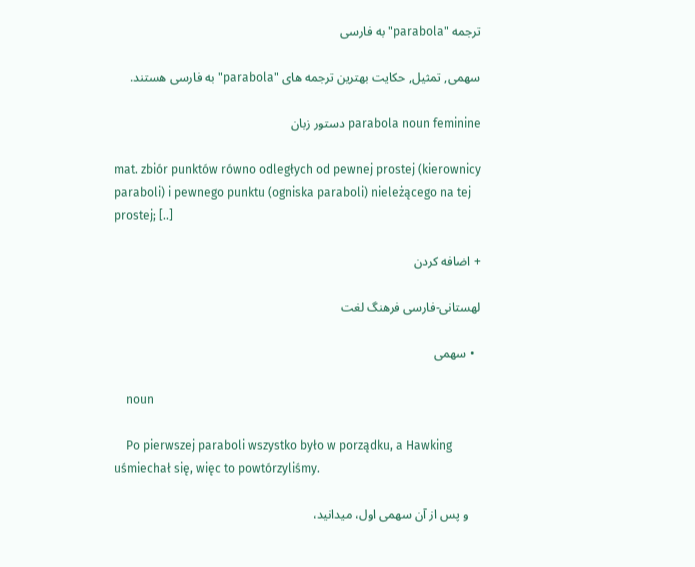ترجمه "parabola" به فارسی

سهمی, تمثیل, حکایت بهترین ترجمه های "parabola" به فارسی هستند.

parabola noun feminine دستور زبان

mat. zbiór punktów równo odległych od pewnej prostej (kierownicy paraboli) i pewnego punktu (ogniska paraboli) nieleżącego na tej prostej; [..]

+ اضافه کردن

لهستانی-فارسی فرهنگ لغت

  • سهمی

    noun

    Po pierwszej paraboli wszystko było w porządku, a Hawking uśmiechał się, więc to powtórzyliśmy.

    و پس از آن سهمی اول، میدانید،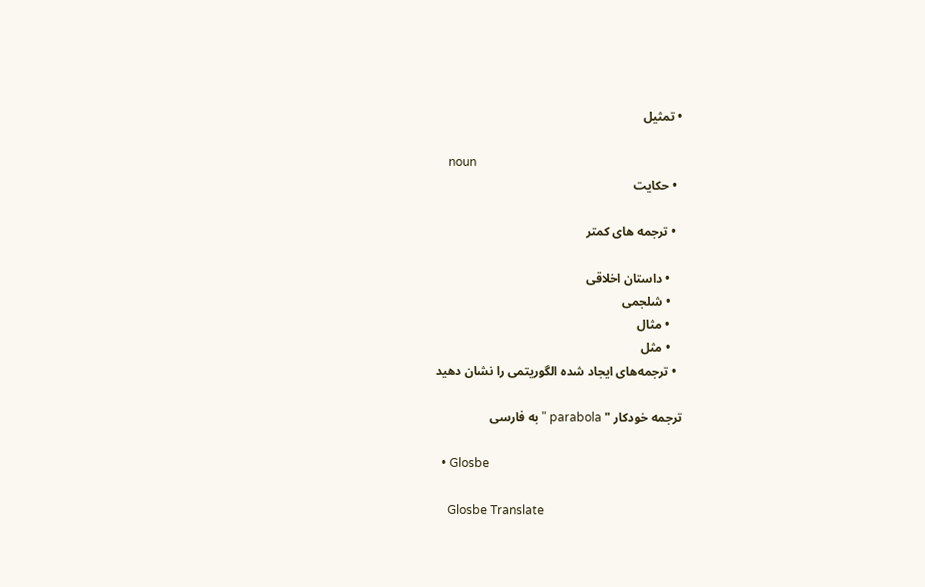• تمثیل

    noun
  • حکایت

  • ترجمه های کمتر

    • داستان اخلاقی
    • شلجمی
    • مثال
    • مثل
  • ترجمه‌های ایجاد شده الگوریتمی را نشان دهید

ترجمه خودکار " parabola " به فارسی

  • Glosbe

    Glosbe Translate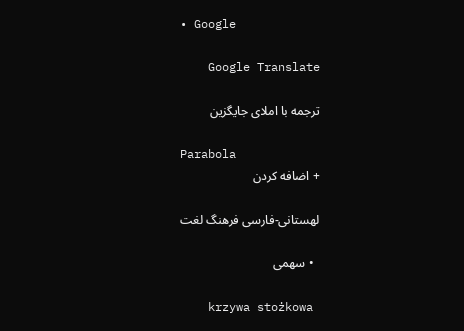• Google

    Google Translate

ترجمه با املای جایگزین

Parabola
+ اضافه کردن

لهستانی-فارسی فرهنگ لغت

  • سهمی

    krzywa stożkowa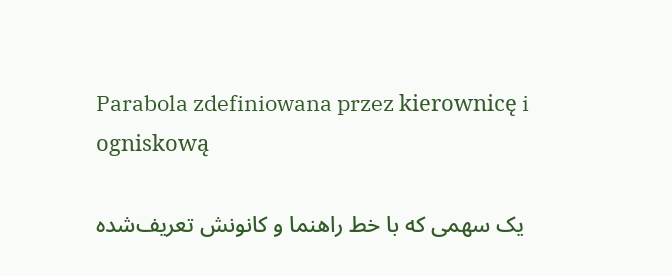Parabola zdefiniowana przez kierownicę i ogniskową

    یک سهمی که با خط راهنما و کانونش تعریف‌شده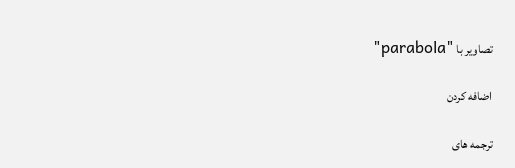تصاویر با "parabola"

اضافه کردن

ترجمه های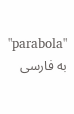"parabola" به فارسی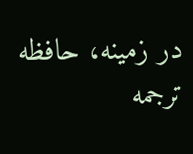در زمینه، حافظه ترجمه